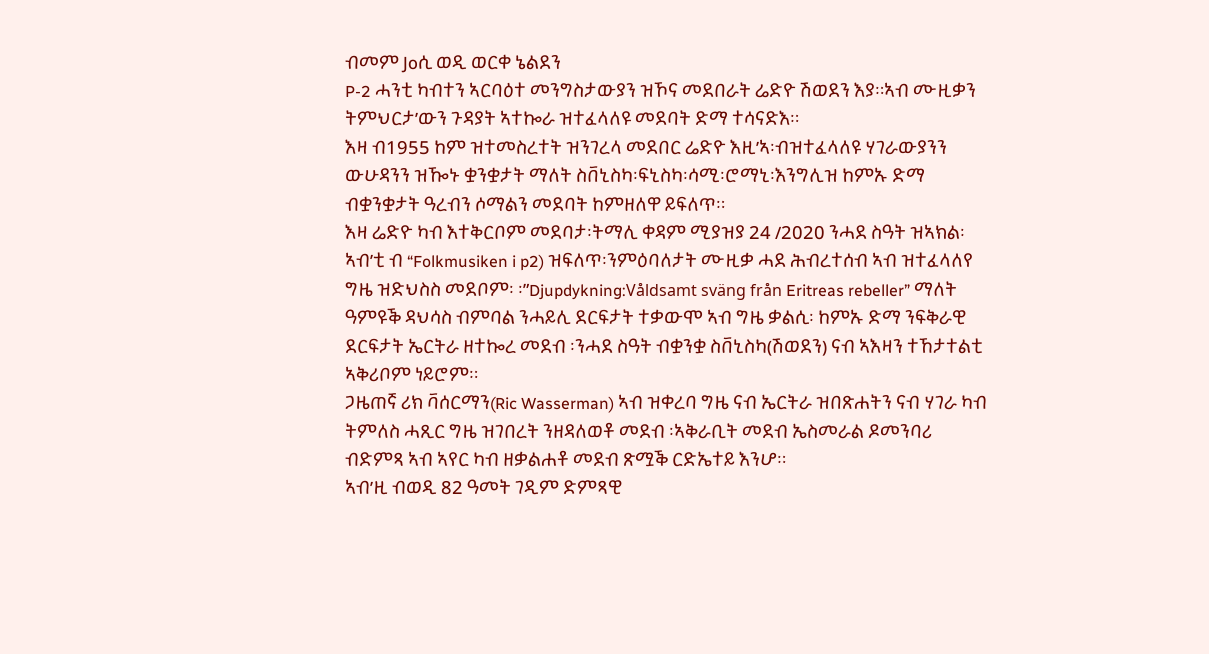ብመም Joሲ ወዲ ወርቀ ኔልደን
P-2 ሓንቲ ካብተን ኣርባዕተ መንግስታውያን ዝኾና መደበራት ሬድዮ ሽወደን እያ።ኣብ ሙዚቃን ትምህርታ’ውን ጉዳያት ኣተኰራ ዝተፈላለዩ መደባት ድማ ተሳናድእ።
እዛ ብ1955 ከም ዝተመስረተት ዝንገረላ መደበር ሬድዮ እዚ’ኣ፡ብዝተፈላለዩ ሃገራውያንን ውሁዳንን ዝዀኑ ቋንቋታት ማለት ስቨኒስካ፡ፍኒስካ፡ሳሚ፡ሮማኒ፡እንግሊዝ ከምኡ ድማ ብቋንቋታት ዓረብን ሶማልን መደባት ከምዘለዋ ይፍለጥ።
እዛ ሬድዮ ካብ እተቅርቦም መደባታ፡ትማሊ ቀዳም ሚያዝያ 24 /2020 ንሓደ ስዓት ዝኣክል፡ኣብ’ቲ ብ “Folkmusiken i p2) ዝፍለጥ፡ንምዕባለታት ሙዚቃ ሓደ ሕብረተሰብ ኣብ ዝተፈላለየ ግዜ ዝድህስስ መደቦም፡ ፡”Djupdykning:Våldsamt sväng från Eritreas rebeller” ማለት ዓምዩቕ ዳህሳስ ብምባል ንሓይሊ ደርፍታት ተቃውሞ ኣብ ግዜ ቃልሲ፡ ከምኡ ድማ ንፍቅራዊ ደርፍታት ኤርትራ ዘተኰረ መደብ ፡ንሓደ ስዓት ብቋንቋ ስቨኒስካ(ሽወደን) ናብ ኣእዛን ተኸታተልቲ ኣቅሪቦም ነይሮም።
ጋዜጠኛ ሪክ ቫሰርማን(Ric Wasserman) ኣብ ዝቀረባ ግዜ ናብ ኤርትራ ዝበጽሐትን ናብ ሃገራ ካብ ትምለስ ሓጺር ግዜ ዝገበረት ንዘዳለወቶ መደብ ፡ኣቅራቢት መደብ ኤስመራል ዶመንባሪ ብድምጻ ኣብ ኣየር ካብ ዘቃልሐቶ መደብ ጽሟቕ ርድኤተይ እንሆ።
ኣብ’ዚ ብወዲ 82 ዓመት ገዲም ድምጻዊ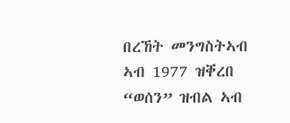በረኸት መንግስትኣብ ኣብ 1977 ዝቐረበ “ወሰን” ዝብል ኣብ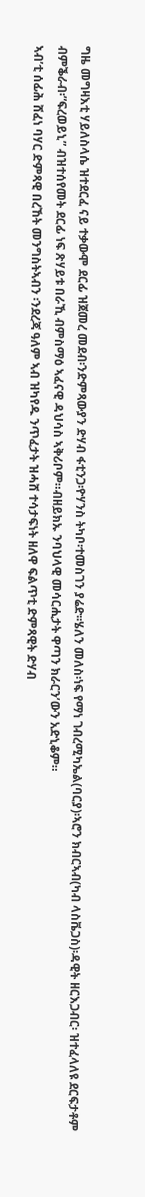ግዜ መግዛእቲ ሃይለስላሴ ዝተደርፈ ናይ ተቃውሞ ደርፊ ዝጀመረ መደብ፡ንድምጻውያን ድሃብ ፋቲንጋ፡ዮሃንስ ትካቦ፡ተመስገን ያሬድ፡፡ሄለን መለስ፡ነፍ የማነ ገብረሚካኤል(ባርያ)፡ኣሮን ክብርኣብ(ካብ ላስቬጋስ)፡ዳዊት ዘርእጋብር፡ ዝተፈላለዩ ደርፍታቶም ብምቕራብ፡”ፍረወይኒ” ብዝተሰየመት ደርፊ ነፍ ጽሃይቱ በራኺ ብምስማዕ ኣፈናዊ ዳህሳስ ኣቅሪቦም።ብዘይክኡ ንባህላዊ መሳርሒታት ዋጣን ክራርን’ውን አድኒቆም።
ኣብ’ቲ ሰፊሕ ሸፈነ ባሃር ድምጻዊ በረኸት መንግስትኣብን ፡ንደረጃ ዓለም ኣብ ዝካየዱ ንጥፈታት ዝሓሸ ተሳታፍነት ዘለዋ ፍልጥቲ ድምጻዊት ድሃብ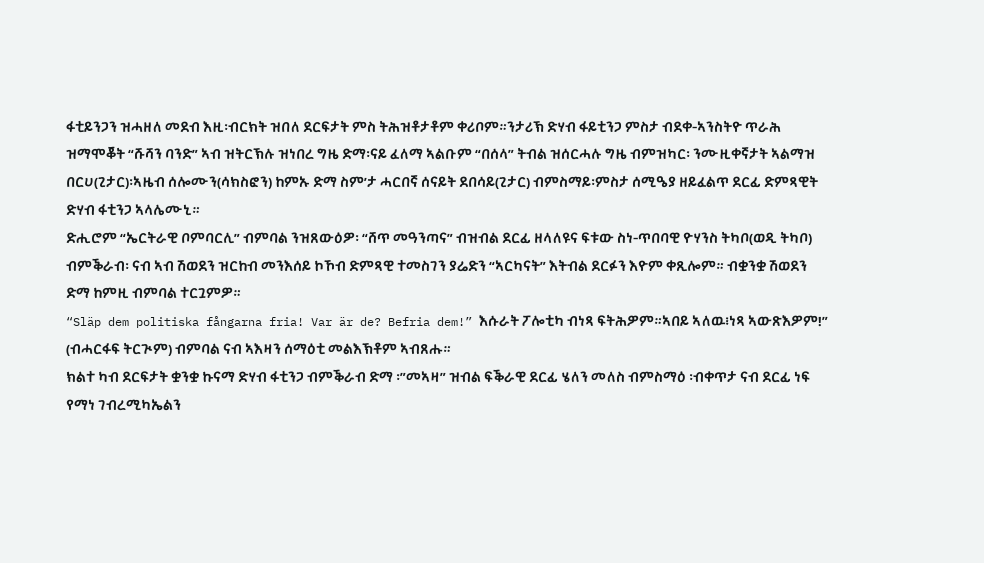ፋቲይንጋን ዝሓዘለ መደብ እዚ፡ብርክት ዝበለ ደርፍታት ምስ ትሕዝቶታቶም ቀሪቦም።ንታሪኽ ድሃብ ፋይቲንጋ ምስታ ብደቀ-ኣንስትዮ ጥራሕ ዝማሞቖት “ሹሻን ባንድ” ኣብ ዝትርኽሉ ዝነበረ ግዜ ድማ፡ናይ ፈለማ ኣልቡም “በሰላ” ትብል ዝሰርሓሉ ግዜ ብምዝካር፡ ንሙዚቀኛታት ኣልማዝ በርሀ(ጊታር)፡ኣዜብ ሰሎሙን(ሳክስፎን) ከምኡ ድማ ስም’ታ ሓርበኛ ሰናይት ደበሳይ(ጊታር) ብምስማይ፡ምስታ ሰሚዔያ ዘይፈልጥ ደርፊ ድምጻዊት ድሃብ ፋቲንጋ ኣላሌሙኒ።
ድሒሮም “ኤርትራዊ ቦምባርሊ” ብምባል ንዝጸውዕዎ፡ “ሸጥ መዓንጣና” ብዝብል ደርፊ ዘላለዩና ፍቱው ስነ-ጥበባዊ ዮሃንስ ትካቦ(ወዲ ትካቦ) ብምቕራብ፡ ናብ ኣብ ሽወደን ዝርከብ መንእሰይ ኮኾብ ድምጻዊ ተመስገን ያሬድን “ኣርካናት” እትብል ደርፉን እዮም ቀጺሎም። ብቋንቋ ሽወደን ድማ ከምዚ ብምባል ተርጓምዎ።
“Släp dem politiska fångarna fria! Var är de? Befria dem!” እሱራት ፖሎቲካ ብነጻ ፍትሕዎም።ኣበይ ኣለዉ፧ነጻ ኣውጽእዎም!” (ብሓርፋፍ ትርጒም) ብምባል ናብ ኣእዛን ሰማዕቲ መልእኽቶም ኣብጸሑ።
ክልተ ካብ ደርፍታት ቋንቋ ኩናማ ድሃብ ፋቲንጋ ብምቕራብ ድማ ፡”መኣዛ” ዝብል ፍቕራዊ ደርፊ ሄለን መለስ ብምስማዕ ፡ብቀጥታ ናብ ደርፊ ነፍ የማነ ገብረሚካኤልን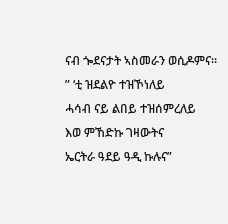ናብ ጐደናታት ኣስመራን ወሲዶምና።
” ‘ቲ ዝደልዮ ተዝኾነለይ
ሓሳብ ናይ ልበይ ተዝሰምረለይ
እወ ምኸድኩ ገዛውትና
ኤርትራ ዓደይ ዓዲ ኩሉና”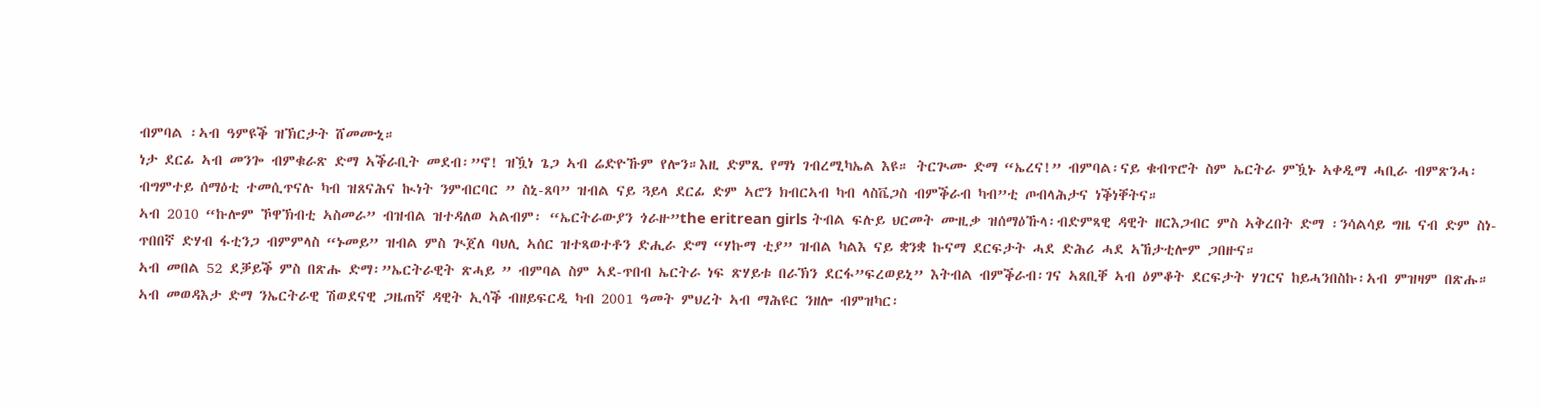ብምባል ፡ኣብ ዓምዩቕ ዝኽርታት ሸመሙኒ።
ነታ ደርፊ ኣብ መንጐ ብምቁራጽ ድማ ኣቕራቢት መደብ፡”ኖ! ዝዃነ ጌጋ ኣብ ሬድዮኹም የሎን።እዚ ድምጺ የማነ ገብረሚካኤል እዩ። ትርጒሙ ድማ “ኤረና!” ብምባል፡ናይ ቁብጥሮት ስም ኤርትራ ምዃኑ ኣቀዲማ ሓቢራ ብምጽንሓ፡ብግምተይ ሰማዕቲ ተመሲጥናሉ ካብ ዝጸናሕና ኲነት ንምብርባር ” ስኒ-ጸባ” ዝብል ናይ ጓይላ ደርፊ ድም ኣሮን ክብርኣብ ካብ ላስቬጋስ ብምቕራብ ካብ”ቲ ጦብላሕታና ነቕነቐትና።
ኣብ 2010 “ኩሎም ኾዋኽብቲ ኣስመራ” ብዝብል ዝተዳለወ ኣልብም፡ “ኤርትራውያን ጎራዙ”the eritrean girls ትብል ፍሉይ ህርመት ሙዚቃ ዝሰማዕኹላ፡ብድምጻዊ ዳዊት ዘርእጋብር ምስ ኣቅረበት ድማ ፡ንሳልሳይ ግዜ ናብ ድም ስነ-ጥበበኛ ድሃብ ፋቲንጋ ብምምላስ “ኑመይ” ዝብል ምስ ጒጀለ ባህሊ ኣሰር ዝተጻወተቶን ድሒራ ድማ “ሃኩማ ቲያ” ዝብል ካልእ ናይ ቋንቋ ኩናማ ደርፍታት ሓደ ድሕሪ ሓደ ኣኸታቲሎም ጋበዙና።
ኣብ መበል 52 ደቓይቕ ምስ በጽሑ ድማ፡”ኤርትራዊት ጽሓይ ” ብምባል ስም ኣደ-ጥበብ ኤርትራ ነፍ ጽሃይቱ በራኽን ደርፋ”ፍረወይኒ” እትብል ብምቕራብ፡ገና ኣጸቢቐ ኣብ ዕምቆት ደርፍታት ሃገርና ከይሓንበስኩ፡ኣብ ምዝዛም በጽሑ።
ኣብ መወዳእታ ድማ ንኤርትራዊ ሽወደናዊ ጋዜጠኛ ዳዊት ኢሳቕ ብዘይፍርዲ ካብ 2001 ዓመት ምህረት ኣብ ማሕዩር ንዘሎ ብምዝካር፡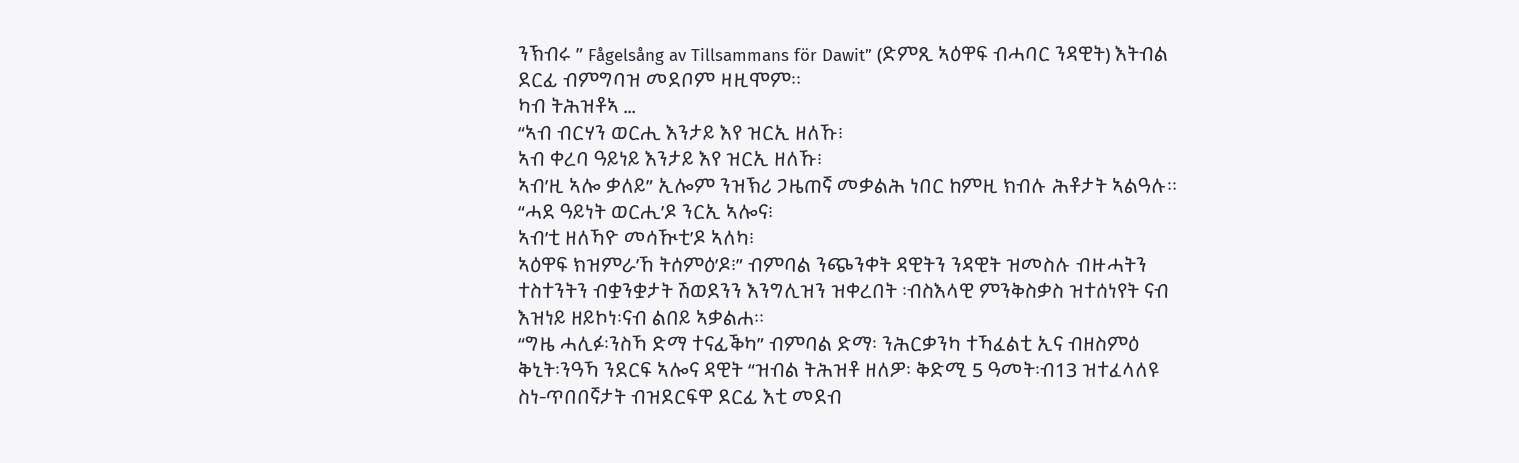ንኽብሩ ” Fågelsång av Tillsammans för Dawit” (ድምጺ ኣዕዋፍ ብሓባር ንዳዊት) እትብል ደርፊ ብምግባዝ መደቦም ዛዚሞም።
ካብ ትሕዝቶኣ …
“ኣብ ብርሃን ወርሒ እንታይ እየ ዝርኢ ዘለኹ፧
ኣብ ቀረባ ዓይነይ እንታይ እየ ዝርኢ ዘለኹ፧
ኣብ’ዚ ኣሎ ቃለይ” ኢሎም ንዝኽሪ ጋዜጠኛ መቃልሕ ነበር ከምዚ ክብሉ ሕቶታት ኣልዓሉ።
“ሓደ ዓይነት ወርሒ’ዶ ንርኢ ኣሎና፧
ኣብ’ቲ ዘለኻዮ መሳዂቲ’ዶ ኣለካ፧
ኣዕዋፍ ክዝምራ’ኸ ትሰምዕ’ዶ፧” ብምባል ንጭንቀት ዳዊትን ንዳዊት ዝመስሉ ብዙሓትን ተስተንትን ብቋንቋታት ሽወደንን እንግሊዝን ዝቀረበት ፡ብስእላዊ ምንቅስቃስ ዝተሰነየት ናብ እዝነይ ዘይኮነ፡ናብ ልበይ ኣቃልሐ።
“ግዜ ሓሊፉ፡ንስኻ ድማ ተናፊቕካ” ብምባል ድማ፡ ንሕርቃንካ ተኻፈልቲ ኢና ብዘስምዕ ቅኒት፡ንዓኻ ንደርፍ ኣሎና ዳዊት “ዝብል ትሕዝቶ ዘለዎ፡ ቅድሚ 5 ዓመት፡ብ13 ዝተፈላለዩ ስነ-ጥበበኛታት ብዝደርፍዋ ደርፊ እቲ መደብ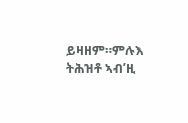ይዛዘም።ምሉእ ትሕዝቶ ኣብ’ዚ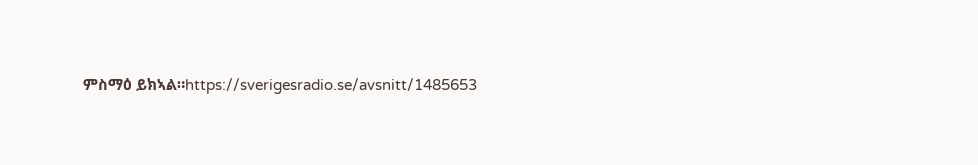ምስማዕ ይክኣል።https://sverigesradio.se/avsnitt/1485653